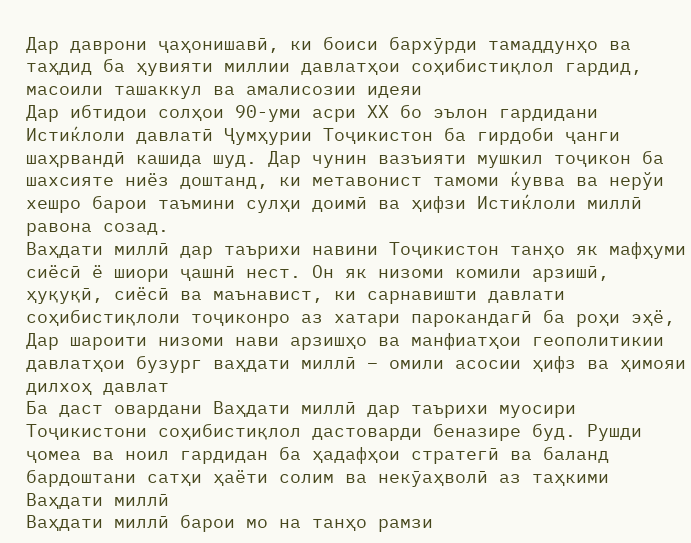Дар даврони ҷаҳонишавӣ, ки боиси бархӯрди тамаддунҳо ва таҳдид ба ҳувияти миллии давлатҳои соҳибистиқлол гардид, масоили ташаккул ва амалисозии идеяи
Дар ибтидои солҳои 90-уми асри ХХ бо эълон гардидани Истиќлоли давлатӣ Ҷумҳурии Тоҷикистон ба гирдоби ҷанги шаҳрвандӣ кашида шуд. Дар чунин вазъияти мушкил тоҷикон ба шахсияте ниёз доштанд, ки метавонист тамоми ќувва ва нерўи хешро барои таъмини сулҳи доимӣ ва ҳифзи Истиќлоли миллӣ равона созад.
Ваҳдати миллӣ дар таърихи навини Тоҷикистон танҳо як мафҳуми сиёсӣ ё шиори ҷашнӣ нест. Он як низоми комили арзишӣ, ҳуқуқӣ, сиёсӣ ва маънавист, ки сарнавишти давлати соҳибистиқлоли тоҷиконро аз хатари парокандагӣ ба роҳи эҳё,
Дар шароити низоми нави арзишҳо ва манфиатҳои геополитикии давлатҳои бузург ваҳдати миллӣ – омили асосии ҳифз ва ҳимояи дилхоҳ давлат
Ба даст овардани Ваҳдати миллӣ дар таърихи муосири Тоҷикистони соҳибистиқлол дастоварди беназире буд. Рушди ҷомеа ва ноил гардидан ба ҳадафҳои стратегӣ ва баланд бардоштани сатҳи ҳаёти солим ва некӯаҳволӣ аз таҳкими Ваҳдати миллӣ
Ваҳдати миллӣ барои мо на танҳо рамзи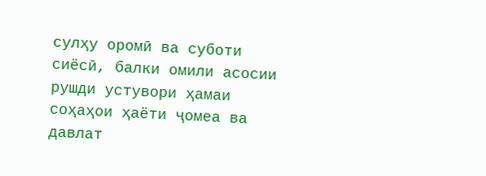сулҳу оромӣ ва суботи сиёсӣ, балки омили асосии рушди устувори ҳамаи соҳаҳои ҳаёти ҷомеа ва давлат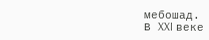мебошад.
В XXI веке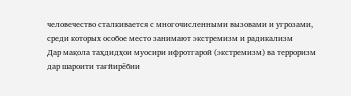человечество сталкивается с многочисленными вызовами и угрозами, среди которых особое место занимают экстремизм и радикализм
Дар мақола таҳдидҳои муосири ифротгароӣ (экстремизм) ва терроризм дар шароити тағйирёбии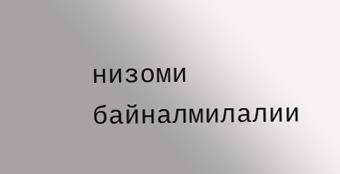низоми байналмилалии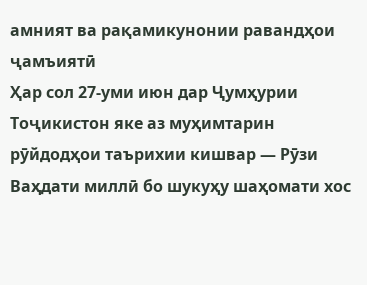амният ва рақамикунонии равандҳои ҷамъиятӣ
Ҳар сол 27-уми июн дар Ҷумҳурии Тоҷикистон яке аз муҳимтарин рӯйдодҳои таърихии кишвар — Рӯзи Ваҳдати миллӣ бо шукуҳу шаҳомати хос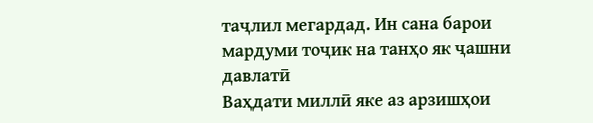таҷлил мегардад. Ин сана барои мардуми тоҷик на танҳо як ҷашни давлатӣ
Ваҳдати миллӣ яке аз арзишҳои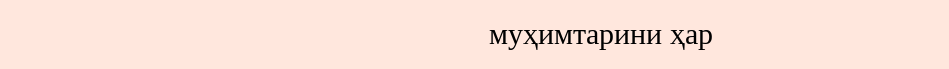муҳимтарини ҳар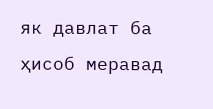як давлат ба ҳисоб меравад